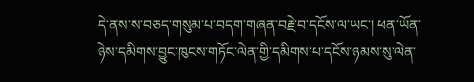དེ་ནས་ས་བཅད་གསུམ་པ་བདག་གཞན་བརྗེ་བ་དངོས་ལ་ཡང་། ཕན་ཡོན་ཉེས་དམིགས་བྱུང་ཁུངས་གཏོང་ལེན་གྱི་དམིགས་པ་དངོས་ཉམས་སུ་ལེན་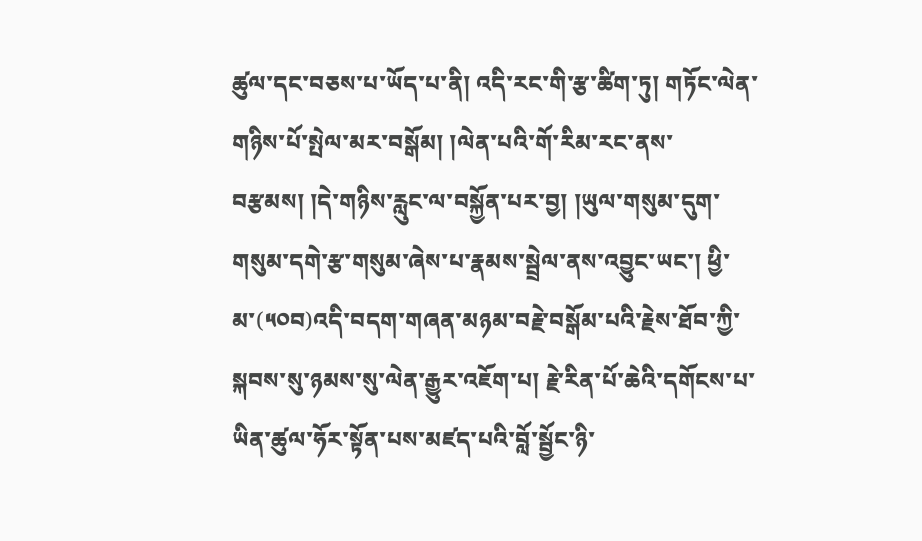ཚུལ་དང་བཅས་པ་ཡོད་པ་ནི། འདི་རང་གི་རྩ་ཚིག་ཏུ། གཏོང་ལེན་གཉིས་པོ་སྤེལ་མར་བསྒོམ། །ལེན་པའི་གོ་རིམ་རང་ནས་བརྩམས། །དེ་གཉིས་རླུང་ལ་བསྐྱོན་པར་བྱ། །ཡུལ་གསུམ་དུག་གསུམ་དགེ་རྩ་གསུམ་ཞེས་པ་རྣམས་སྦྲེལ་ནས་འབྱུང་ཡང་། ཕྱི་མ་(༥༠བ)འདི་བདག་གཞན་མཉམ་བརྗེ་བསྒོམ་པའི་རྗེས་ཐོབ་ཀྱི་སྐབས་སུ་ཉམས་སུ་ལེན་རྒྱུར་འཇོག་པ། རྗེ་རིན་པོ་ཆེའི་དགོངས་པ་ཡིན་ཚུལ་ཧོར་སྟོན་པས་མཛད་པའི་བློ་སྦྱོང་ཉི་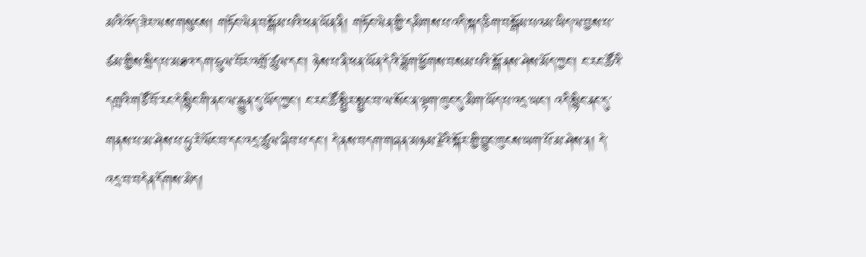མའི་འོད་ཟེར་ལས་གསུངས། གཏོང་ལེན་བསྒོམ་པའི་ཕན་ཡོན་ནི། གཏོང་ལེན་གྱི་དམིགས་པ་འདི་སྐད་ཅིག་བསྒོམ་པའམ་ཡིད་ལ་བྱས་པ་ཙམ་གྱིས་སྲིད་པ་མཐའ་དག་ཧྲུལ་བོར་འགྲོ་ཚུལ་དང་། ཉེས་པ་ནི་ཕན་ཡོན་དེའི་ཟློག་ཕྱོགས་བསམ་པའི་སྒོ་ནས་ཤེས་མོད་ཀྱང་། ང་རང་ཚོའི་དགྲའི་གཙོ་བོ་རང་དེ་སྙིང་གི་ནང་ལ་རྒྱུན་དུ་ཡོད་ཀྱང། ང་རང་ཚོ་སྤྱིར་སྤྱང་བ་ལ་སོང་ན་ལྟག་ཁུང་དུ་མིག་ཡོད་པ་འདྲ་ཡང་། འདི་སྙིང་ནང་དུ་གནས་པ་མ་ཤེས་པ་ཧུ་རེ་ལོང་བ་དང་འདྲ་ཚུལ་ཞིབ་པ་དང་། དེ་ནས་བདག་གཞན་མཉམ་རྗེའི་སྐོར་གྱི་བྱུང་ཁུངས་ཡག་པོ་མ་ཤེས་ན། དེ་འདྲ་བ་བདེན་དོགས་མེད།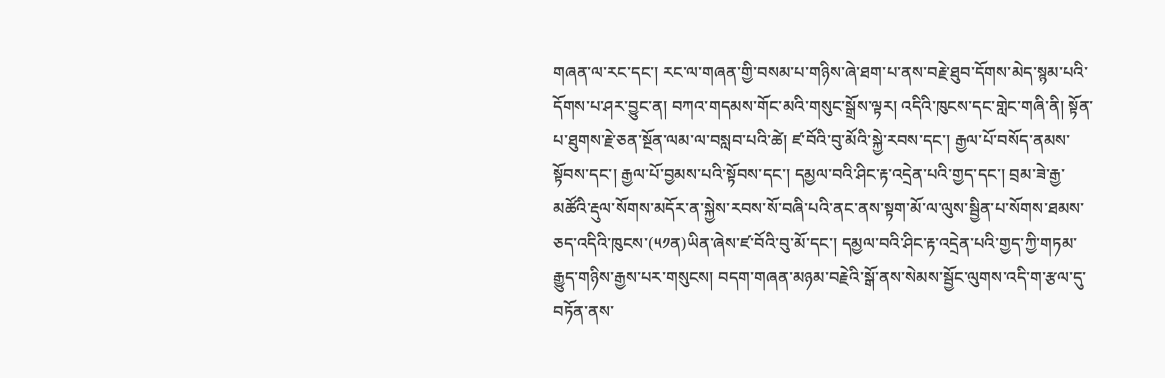གཞན་ལ་རང་དང་། རང་ལ་གཞན་གྱི་བསམ་པ་གཉིས་ཞེ་ཐག་པ་ནས་བརྗེ་ཐུབ་དོགས་མེད་སྙམ་པའི་དོགས་པ་ཤར་བྱུང་ན། བཀའ་གདམས་གོང་མའི་གསུང་སྒྲོས་ལྟར། འདིའི་ཁུངས་དང་གླེང་གཞི་ནི། སྟོན་པ་ཐུགས་རྗེ་ཅན་སྔོན་ལམ་ལ་བསླབ་པའི་ཚེ། ཛ་བོའི་བུ་མོའི་སྐྱེ་རབས་དང་། རྒྱལ་པོ་བསོད་ནམས་སྟོབས་དང་། རྒྱལ་པོ་བྱམས་པའི་སྟོབས་དང་། དམྱལ་བའི་ཤིང་རྟ་འདྲེན་པའི་གྱད་དང་། བྲམ་ཟེ་རྒྱ་མཚོའི་རྡུལ་སོགས་མདོར་ན་སྐྱེས་རབས་སོ་བཞི་པའི་ནང་ནས་སྟག་མོ་ལ་ལུས་སྦྱིན་པ་སོགས་ཐམས་ཅད་འདིའི་ཁུངས་(༥༡ན)ཡིན་ཞེས་ཛ་བོའི་བུ་མོ་དང་། དམྱལ་བའི་ཤིང་རྟ་འདྲེན་པའི་གྱད་ཀྱི་གཏམ་རྒྱུད་གཉིས་རྒྱས་པར་གསུངས། བདག་གཞན་མཉམ་བརྗེའི་སྒོ་ནས་སེམས་སྦྱོང་ལུགས་འདི་ག་རྩལ་དུ་བཏོན་ནས་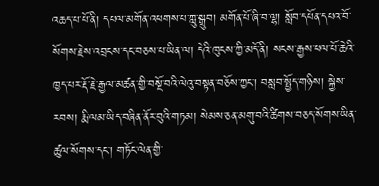འཆད་པ་པོ་ནི། དཔལ་མགོན་འཕགས་པ་ཀླུ་སྒྲུབ། མགོན་པོ་ཞི་བ་ལྷ། སློབ་དཔོན་དཔའ་བོ་སོགས་རྗེས་འབྲངས་དང་བཅས་པ་ཡིན་ལ། དེའི་ཁུངས་ཀྱི་མདོ་ནི། སངས་རྒྱས་ཕལ་པོ་ཆེའི་ཁྱད་པར་རྡོ་རྗེ་རྒྱལ་མཚན་གྱི་བསྔོ་བའི་ལེའུ་བསྟན་བཅོས་ཀྱང་། བསླབ་སྤྱོད་གཉིས། སྐྱེས་རབས། རྨི་ལམ་ཡིད་བཞིན་ནོར་བུའི་གཏམ། སེམས་ཅན་མགུ་བའི་ཚིགས་བཅད་སོགས་ཡིན་ཚུལ་སོགས་དང་། གཏོང་ལེན་གྱི་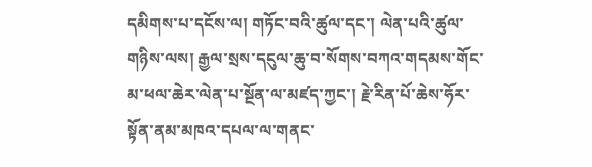དམིགས་པ་དངོས་ལ། གཏོང་བའི་ཚུལ་དང་། ལེན་པའི་ཚུལ་གཉིས་ལས། རྒྱལ་སྲས་དངུལ་ཆུ་བ་སོགས་བཀའ་གདམས་གོང་མ་ཕལ་ཆེར་ལེན་པ་སྔོན་ལ་མཛད་ཀྱང་། རྗེ་རིན་པོ་ཆེས་ཧོར་སྟོན་ནམ་མཁའ་དཔལ་ལ་གནང་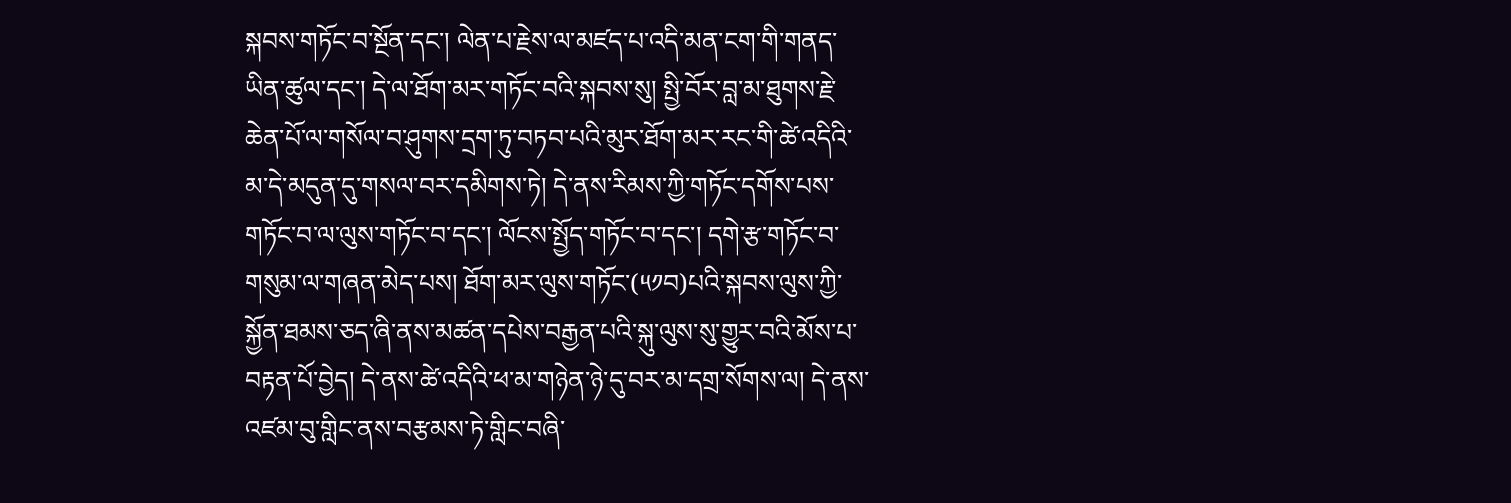སྐབས་གཏོང་བ་སྔོན་དང་། ལེན་པ་རྗེས་ལ་མཛད་པ་འདི་མན་ངག་གི་གནད་ཡིན་ཚུལ་དང་། དེ་ལ་ཐོག་མར་གཏོང་བའི་སྐབས་སུ། སྤྱི་བོར་བླ་མ་ཐུགས་རྗེ་ཆེན་པོ་ལ་གསོལ་བ་ཤུགས་དྲག་ཏུ་བཏབ་པའི་མུར་ཐོག་མར་རང་གི་ཚེ་འདིའི་མ་དེ་མདུན་དུ་གསལ་བར་དམིགས་ཏེ། དེ་ནས་རིམས་ཀྱི་གཏོང་དགོས་པས་གཏོང་བ་ལ་ལུས་གཏོང་བ་དང་། ལོངས་སྤྱོད་གཏོང་བ་དང་། དགེ་རྩ་གཏོང་བ་གསུམ་ལ་གཞན་མེད་པས། ཐོག་མར་ལུས་གཏོང་(༥༡བ)པའི་སྐབས་ལུས་ཀྱི་སྐྱོན་ཐམས་ཅད་ཞི་ནས་མཚན་དཔེས་བརྒྱན་པའི་སྐུ་ལུས་སུ་གྱུར་བའི་མོས་པ་བརྟན་པོ་བྱེད། དེ་ནས་ཚེ་འདིའི་ཕ་མ་གཉེན་ཉེ་དུ་བར་མ་དགྲ་སོགས་ལ། དེ་ནས་འཛམ་བུ་གླིང་ནས་བརྩམས་ཏེ་གླིང་བཞི་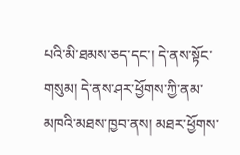པའི་མི་ཐམས་ཅད་དང་། དེ་ནས་སྟོང་གསུམ། དེ་ནས་ཤར་ཕྱོགས་ཀྱི་ནམ་མཁའི་མཐས་ཁྱབ་ནས། མཐར་ཕྱོགས་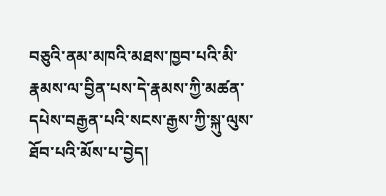བཅུའི་ནམ་མཁའི་མཐས་ཁྱབ་པའི་མི་རྣམས་ལ་བྱིན་པས་དེ་རྣམས་ཀྱི་མཚན་དཔེས་བརྒྱན་པའི་སངས་རྒྱས་ཀྱི་སྐུ་ལུས་ཐོབ་པའི་མོས་པ་བྱེད།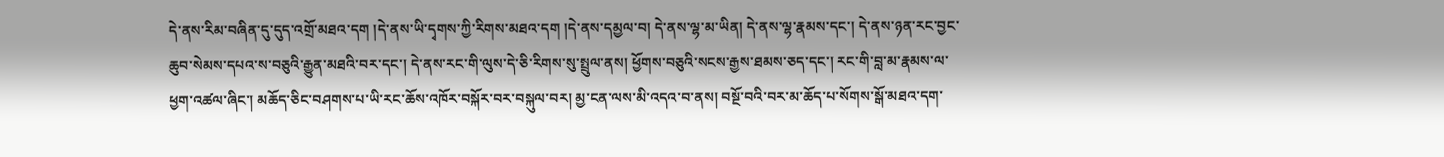དེ་ནས་རིམ་བཞིན་དུ་དུད་འགྲོ་མཐའ་དག །དེ་ནས་ཡི་དྭགས་ཀྱི་རིགས་མཐའ་དག །དེ་ནས་དམྱལ་བ། དེ་ནས་ལྷ་མ་ཡིན། དེ་ནས་ལྷ་རྣམས་དང་། དེ་ནས་ཉན་རང་བྱང་ཆུབ་སེམས་དཔའ་ས་བཅུའི་རྒྱུན་མཐའི་བར་དང་། དེ་ནས་རང་གི་ལུས་དེ་ཅི་རིགས་སུ་སྤྲུལ་ནས། ཕྱོགས་བཅུའི་སངས་རྒྱས་ཐམས་ཅད་དང་། རང་གི་བླ་མ་རྣམས་ལ་ཕྱག་འཚལ་ཞིང་། མཆོད་ཅིང་བཤགས་པ་ཡི་རང་ཆོས་འཁོར་བསྐོར་བར་བསྐུལ་བར། མྱ་ངན་ལས་མི་འདའ་བ་ནས། བསྔོ་བའི་བར་མ་ཆོད་པ་སོགས་སྒོ་མཐའ་དག་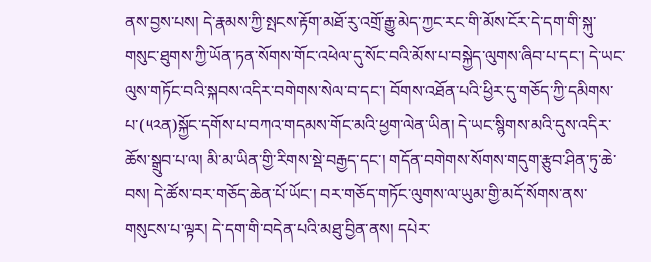ནས་བྱས་པས། དེ་རྣམས་ཀྱི་སྤངས་རྟོག་མཐོ་རུ་འགྲོ་རྒྱུ་མེད་ཀྱང་རང་གི་མོས་ངོར་དེ་དག་གི་སྐུ་གསུང་ཐུགས་ཀྱི་ཡོན་ཏན་སོགས་གོང་འཕེལ་དུ་སོང་བའི་མོས་པ་བསྐྱེད་ལུགས་ཞིབ་པ་དང་། དེ་ཡང་ལུས་གཏོང་བའི་སྐབས་འདིར་བགེགས་སེལ་བ་དང་། བོགས་འཐོན་པའི་ཕྱིར་དུ་གཅོད་ཀྱི་དམིགས་པ་(༥༢ན)སྐྱོང་དགོས་པ་བཀའ་གདམས་གོང་མའི་ཕྱག་ལེན་ཡིན། དེ་ཡང་སྙིགས་མའི་དུས་འདིར་ཆོས་སྒྲུབ་པ་ལ། མི་མ་ཡིན་གྱི་རིགས་སྡེ་བརྒྱད་དང་། གདོན་བགེགས་སོགས་གདུག་རྩུབ་ཤིན་ཏུ་ཆེ་བས། དེ་ཚོས་བར་གཅོད་ཆེན་པོ་ཡོང་། བར་གཅོད་གཏོང་ལུགས་ལ་ཡུམ་གྱི་མདོ་སོགས་ནས་གསུངས་པ་ལྟར། དེ་དག་གི་བདེན་པའི་མཐུ་བྱིན་ནས། དཔེར་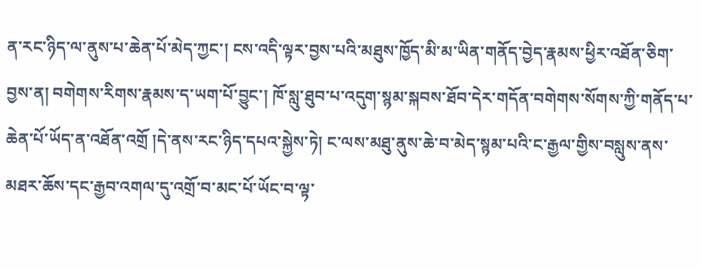ན་རང་ཉིད་ལ་ནུས་པ་ཆེན་པོ་མེད་ཀྱང་། ངས་འདི་ལྟར་བྱས་པའི་མཐུས་ཁྱོད་མི་མ་ཡིན་གནོད་བྱེད་རྣམས་ཕྱིར་འཐོན་ཅིག་བྱས་ན། བགེགས་རིགས་རྣམས་ད་ཡག་པོ་བྱུང་། ཁོ་སླུ་ཐུབ་པ་འདུག་སྙམ་སྐབས་ཐོབ་དེར་གདོན་བགེགས་སོགས་ཀྱི་གནོད་པ་ཆེན་པོ་ཡོད་ན་འཐོན་འགྲོ །དེ་ནས་རང་ཉིད་དཔའ་སྐྱེས་ཏེ། ང་ལས་མཐུ་ནུས་ཆེ་བ་མེད་སྙམ་པའི་ང་རྒྱལ་གྱིས་བསླུས་ནས་མཐར་ཆོས་དང་རྒྱབ་འགལ་དུ་འགྲོ་བ་མང་པོ་ཡོང་བ་ལྟ་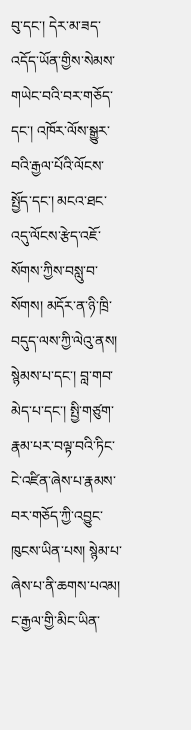བུ་དང་། དེར་མ་ཟད་འདོད་ཡོན་གྱིས་སེམས་གཡེང་བའི་བར་གཅོད་དང་། འཁོར་ལོས་སྒྱུར་བའི་རྒྱལ་པོའི་ལོངས་སྤྱོད་དང་། མངའ་ཐང་འདུ་ལོངས་རྩེད་འཇོ་སོགས་ཀྱིས་བསླུ་བ་སོགས། མདོར་ན་ཉི་ཁྲི་བདུད་ལས་ཀྱི་ལེའུ་ནས། སྙེམས་པ་དང་། བླ་གབ་མེད་པ་དང་། སྤྱི་གཙུག་རྣམ་པར་བལྟ་བའི་ཏིང་ངེ་འཛིན་ཞེས་པ་རྣམས་བར་གཅོད་ཀྱི་འབྱུང་ཁུངས་ཡིན་པས། སྙེམ་པ་ཞེས་པ་ནི་ཆགས་པའམ། ང་རྒྱལ་གྱི་མིང་ཡིན་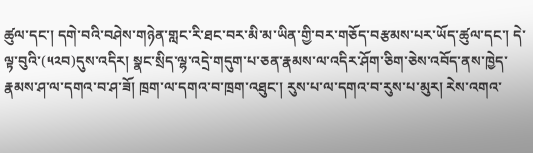ཚུལ་དང་། དགེ་བའི་བཤེས་གཉེན་གླང་རི་ཐང་བར་མི་མ་ཡིན་གྱི་བར་གཅོད་བརྩམས་པར་ཡོད་ཚུལ་དང་། དེ་ལྟ་བུའི་(༥༢བ)དུས་འདིར། སྣང་སྲིད་ལྷ་འདྲེ་གདུག་པ་ཅན་རྣམས་ལ་འདིར་ཤོག་ཅིག་ཅེས་འབོད་ནས་ཁྱེད་རྣམས་ཤ་ལ་དགའ་བ་ཤ་ཟོ། ཁྲག་ལ་དགའ་བ་ཁྲག་འཐུང་། རུས་པ་ལ་དགའ་བ་རུས་པ་མུར། རེས་འགའ་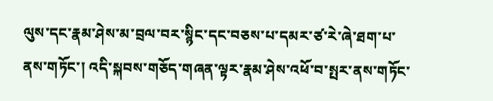ལུས་དང་རྣམ་ཤེས་མ་བྲལ་བར་སྙིང་དང་བཅས་པ་དམར་ཙ་རེ་ཞེ་ཐག་པ་ནས་གཏོང་། འདི་སྐབས་གཅོད་གཞན་ལྟར་རྣམ་ཤེས་འཕོ་བ་སྤར་ནས་གཏོང་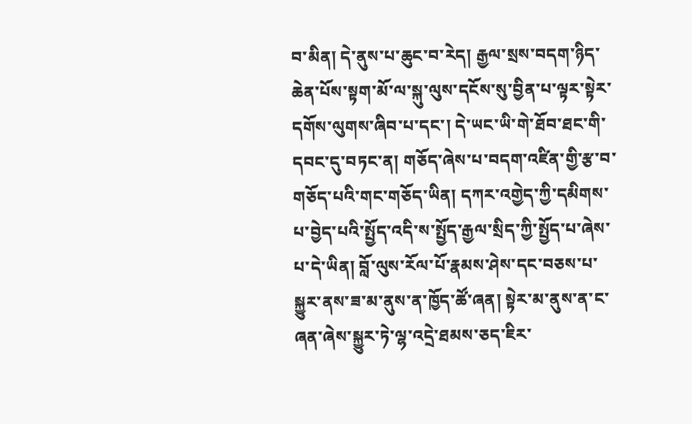བ་མིན། དེ་ནུས་པ་ཆུང་བ་རེད། རྒྱལ་སྲས་བདག་ཉིད་ཆེན་པོས་སྟག་མོ་ལ་སྐུ་ལུས་དངོས་སུ་བྱིན་པ་ལྟར་སྟེར་དགོས་ལུགས་ཞིབ་པ་དང་། དེ་ཡང་ཡི་གེ་ཐོབ་ཐང་གི་དབང་དུ་བཏང་ན། གཅོད་ཞེས་པ་བདག་འཛིན་གྱི་རྩ་བ་གཅོད་པའི་གང་གཅོད་ཡིན། དཀར་འགྱེད་ཀྱི་དམིགས་པ་བྱེད་པའི་སྤྱོད་འདི་ས་སྤྱོད་རྒྱལ་སྲིད་ཀྱི་སྤྱོད་པ་ཞེས་པ་དེ་ཡིན། བློ་ལུས་རོལ་པོ་རྣམས་ཤེས་དང་བཅས་པ་སྐྱུར་ནས་ཟ་མ་ནུས་ན་ཁྱོད་ཚོ་ཞན། སྟེར་མ་ནུས་ན་ང་ཞན་ཞེས་སྐྱུར་ཏེ་ལྷ་འདྲེ་ཐམས་ཅད་ཇིར་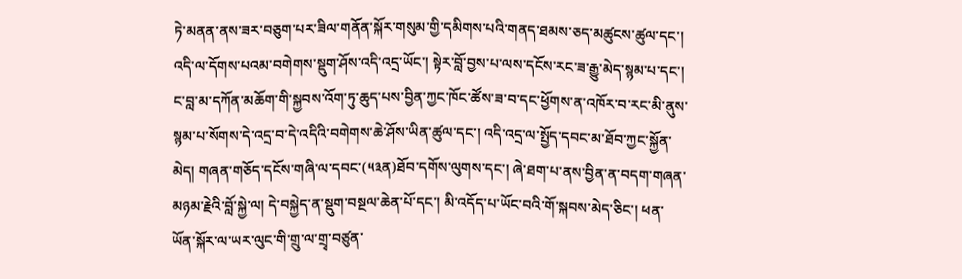ཏེ་མནན་ནས་ཟར་བཅུག་པར་ཟིལ་གནོན་སྐོར་གསུམ་གྱི་དམིགས་པའི་གནད་ཐམས་ཅད་མཚུངས་ཚུལ་དང་། འདི་ལ་དོགས་པའམ་བགེགས་སྡུག་ཤོས་འདི་འདྲ་ཡོང་། སྟེར་བློ་བྱས་པ་ལས་དངོས་རང་ཟ་རྒྱུ་མེད་སྙམ་པ་དང་། ང་བླ་མ་དཀོན་མཆོག་གི་སྐྱབས་འོག་ཏུ་ཆུད་པས་བྱིན་ཀྱང་ཁོང་ཚོས་ཟ་བ་དང་ཕྱོགས་ན་འཁོར་བ་རང་མི་ནུས་སྙམ་པ་སོགས་དེ་འདྲ་བ་དེ་འདིའི་བགེགས་ཆེ་ཤོས་ཡིན་ཚུལ་དང་། འདི་འདྲ་ལ་སྤྱོད་དབང་མ་ཐོབ་ཀྱང་སྐྱོན་མེད། གཞན་གཅོད་དངོས་གཞི་ལ་དབང་(༥༣ན)ཐོབ་དགོས་ལུགས་དང་། ཞེ་ཐག་པ་ནས་བྱིན་ན་བདག་གཞན་མཉམ་རྗེའི་བློ་སྐྱེ་ལ། དེ་བསྐྱེད་ན་སྡུག་བསྔལ་ཆེན་པོ་དང་། མི་འདོད་པ་ཡོང་བའི་གོ་སྐབས་མེད་ཅིང་། ཕན་ཡོན་སྐོར་ལ་ཡར་ལུང་གི་གྲུ་ལ་གྲྭ་བཙུན་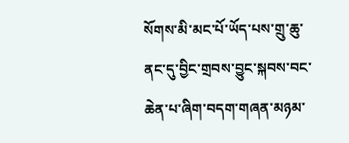སོགས་མི་མང་པོ་ཡོད་པས་གྲུ་ཆུ་ནང་དུ་བྱིང་གྲབས་བྱུང་སྐབས་བང་ཆེན་པ་ཞིག་བདག་གཞན་མཉམ་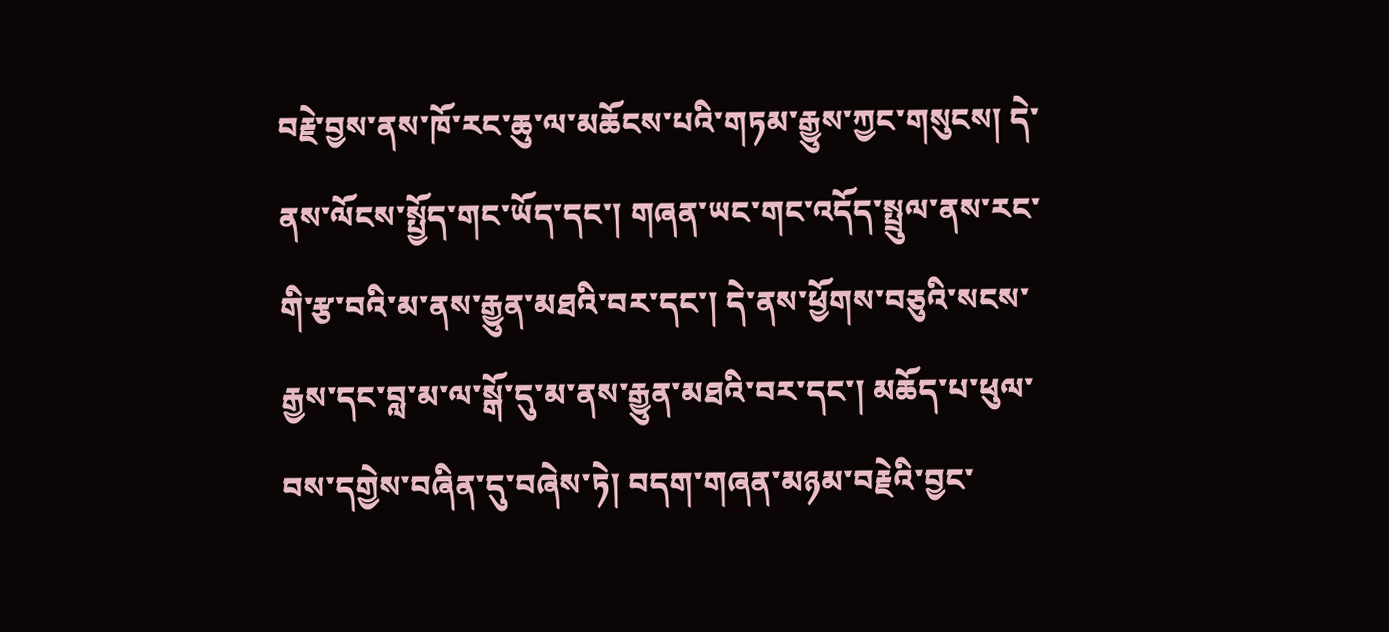བརྗེ་བྱས་ནས་ཁོ་རང་ཆུ་ལ་མཆོངས་པའི་གཏམ་རྒྱུས་ཀྱང་གསུངས། དེ་ནས་ལོངས་སྤྱོད་གང་ཡོད་དང་། གཞན་ཡང་གང་འདོད་སྤྲུལ་ནས་རང་གི་རྩ་བའི་མ་ནས་རྒྱུན་མཐའི་བར་དང་། དེ་ནས་ཕྱོགས་བཅུའི་སངས་རྒྱས་དང་བླ་མ་ལ་སྒོ་དུ་མ་ནས་རྒྱུན་མཐའི་བར་དང་། མཆོད་པ་ཕུལ་བས་དགྱེས་བཞིན་དུ་བཞེས་ཏེ། བདག་གཞན་མཉམ་བརྗེའི་བྱང་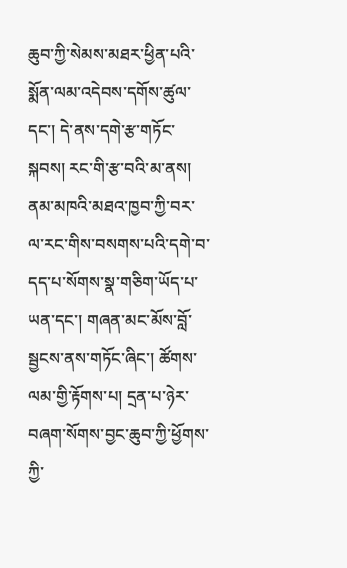ཆུབ་ཀྱི་སེམས་མཐར་ཕྱིན་པའི་སྨོན་ལམ་འདེབས་དགོས་ཚུལ་དང་། དེ་ནས་དགེ་རྩ་གཏོང་སྐབས། རང་གི་རྩ་བའི་མ་ནས། ནམ་མཁའི་མཐའ་ཁྱབ་ཀྱི་བར་ལ་རང་གིས་བསགས་པའི་དགེ་བ་དད་པ་སོགས་སྣ་གཅིག་ཡོད་པ་ཡན་དང་། གཞན་མང་མོས་བློ་སྦྱངས་ནས་གཏོང་ཞིང་། ཚོགས་ལམ་གྱི་རྟོགས་པ། དྲན་པ་ཉེར་བཞག་སོགས་བྱང་ཆུབ་ཀྱི་ཕྱོགས་ཀྱི་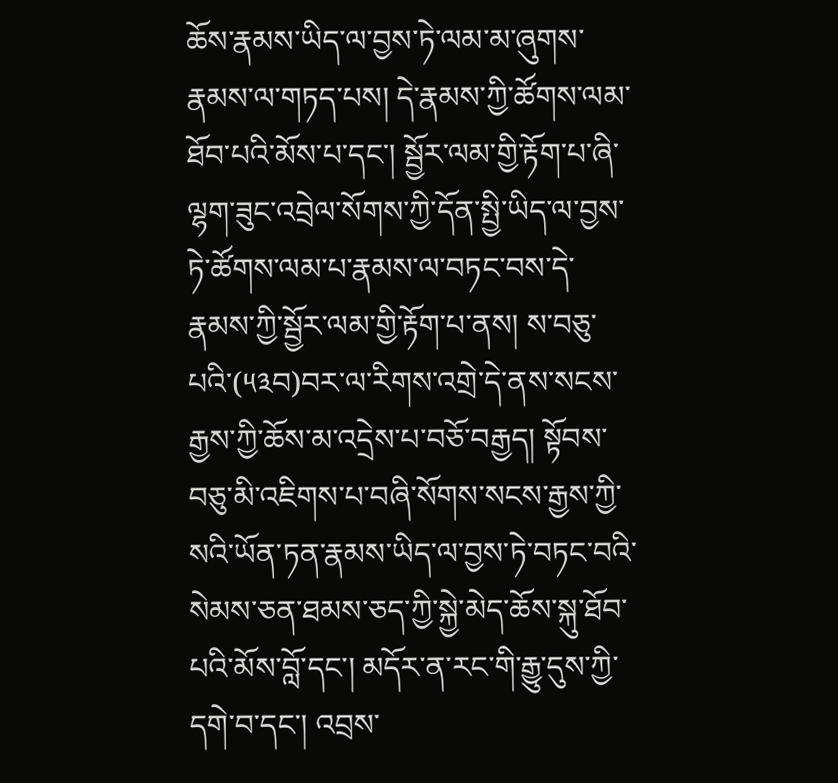ཆོས་རྣམས་ཡིད་ལ་བྱས་ཏེ་ལམ་མ་ཞུགས་རྣམས་ལ་གཏད་པས། དེ་རྣམས་ཀྱི་ཚོགས་ལམ་ཐོབ་པའི་མོས་པ་དང་། སྦྱོར་ལམ་གྱི་རྟོག་པ་ཞི་ལྷག་ཟུང་འབྲེལ་སོགས་ཀྱི་དོན་སྤྱི་ཡིད་ལ་བྱས་ཏེ་ཚོགས་ལམ་པ་རྣམས་ལ་བཏང་བས་དེ་རྣམས་ཀྱི་སྦྱོར་ལམ་གྱི་རྟོག་པ་ནས། ས་བཅུ་པའི་(༥༣བ)བར་ལ་རིགས་འགྲེ་དེ་ནས་སངས་རྒྱས་ཀྱི་ཆོས་མ་འདྲེས་པ་བཅོ་བརྒྱད། སྟོབས་བཅུ་མི་འཇིགས་པ་བཞི་སོགས་སངས་རྒྱས་ཀྱི་སའི་ཡོན་ཏན་རྣམས་ཡིད་ལ་བྱས་ཏེ་བཏང་བའི་སེམས་ཅན་ཐམས་ཅད་ཀྱི་སྐྱེ་མེད་ཆོས་སྐུ་ཐོབ་པའི་མོས་བློ་དང་། མདོར་ན་རང་གི་རྒྱུ་དུས་ཀྱི་དགེ་བ་དང་། འབྲས་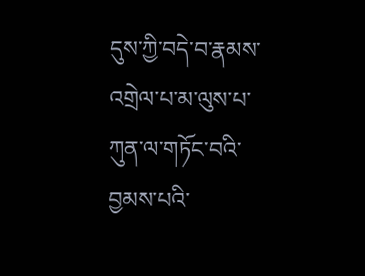དུས་ཀྱི་བདེ་བ་རྣམས་འགྲེལ་པ་མ་ལུས་པ་ཀུན་ལ་གཏོང་བའི་བྱམས་པའི་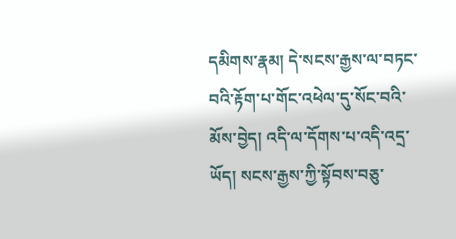དམིགས་རྣམ། དེ་སངས་རྒྱས་ལ་བཏང་བའི་རྟོག་པ་གོང་འཕེལ་དུ་སོང་བའི་མོས་བྱེད། འདི་ལ་དོགས་པ་འདི་འདྲ་ཡོད། སངས་རྒྱས་ཀྱི་སྟོབས་བཅུ་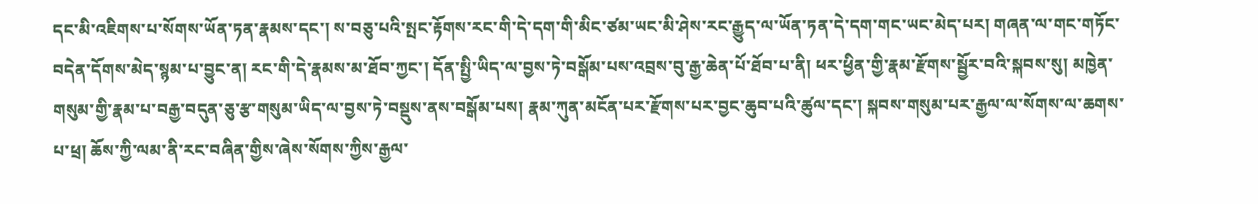དང་མི་འཇིགས་པ་སོགས་ཡོན་ཏན་རྣམས་དང་། ས་བཅུ་པའི་སྤང་རྟོགས་རང་གི་དེ་དག་གི་མིང་ཙམ་ཡང་མི་ཤེས་རང་རྒྱུད་ལ་ཡོན་ཏན་དེ་དག་གང་ཡང་མེད་པར། གཞན་ལ་གང་གཏོང་བདེན་དོགས་མེད་སྙམ་པ་བྱུང་ན། རང་གི་དེ་རྣམས་མ་ཐོབ་ཀྱང་། དོན་སྤྱི་ཡིད་ལ་བྱས་ཏེ་བསྒོམ་པས་འབྲས་བུ་རྒྱ་ཆེན་པོ་ཐོབ་པ་ནི། ཕར་ཕྱིན་གྱི་རྣམ་རྫོགས་སྦྱོར་བའི་སྐབས་སུ། མཁྱེན་གསུམ་གྱི་རྣམ་པ་བརྒྱ་བདུན་ཅུ་རྩ་གསུམ་ཡིད་ལ་བྱས་ཏེ་བསྡུས་ནས་བསྒོམ་པས། རྣམ་ཀུན་མངོན་པར་རྫོགས་པར་བྱང་ཆུབ་པའི་ཚུལ་དང་། སྐབས་གསུམ་པར་རྒྱལ་ལ་སོགས་ལ་ཆགས་པ་ཕྲ། ཆོས་ཀྱི་ལམ་ནི་རང་བཞིན་གྱིས་ཞེས་སོགས་ཀྱིས་རྒྱལ་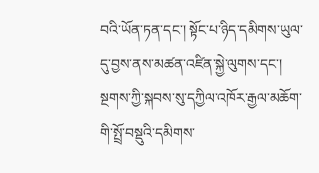བའི་ཡོན་ཏན་དང་། སྟོང་པ་ཉིད་དམིགས་ཡུལ་དུ་བྱས་ནས་མཚན་འཛིན་སྐྱེ་ལུགས་དང་། སྔགས་ཀྱི་སྐབས་སུ་དཀྱིལ་འཁོར་རྒྱལ་མཆོག་གི་སྤྲོ་བསྡུའི་དམིགས་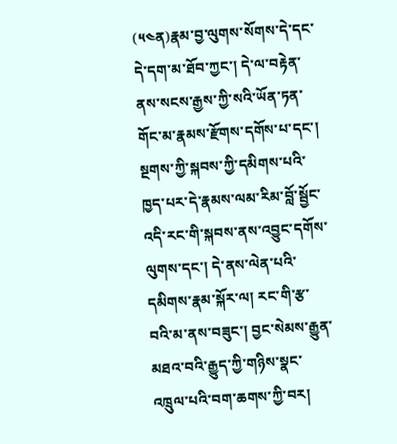(༥༤ན)རྣམ་བྱ་ལུགས་སོགས་དེ་དང་དེ་དག་མ་ཐོབ་ཀྱང་། དེ་ལ་བརྟེན་ནས་སངས་རྒྱས་ཀྱི་སའི་ཡོན་ཏན་གོང་མ་རྣམས་རྫོགས་དགོས་པ་དང་། སྔགས་ཀྱི་སྐབས་ཀྱི་དམིགས་པའི་ཁྱད་པར་དེ་རྣམས་ལམ་རིམ་བློ་སྦྱོང་འདི་རང་གི་སྐབས་ནས་འབྱུང་དགོས་ལུགས་དང་། དེ་ནས་ལེན་པའི་དམིགས་རྣམ་སྐོར་ལ། རང་གི་རྩ་བའི་མ་ནས་བཟུང་། བྱང་སེམས་རྒྱུན་མཐའ་བའི་རྒྱུད་ཀྱི་གཉིས་སྣང་འཁྲུལ་པའི་བག་ཆགས་ཀྱི་བར།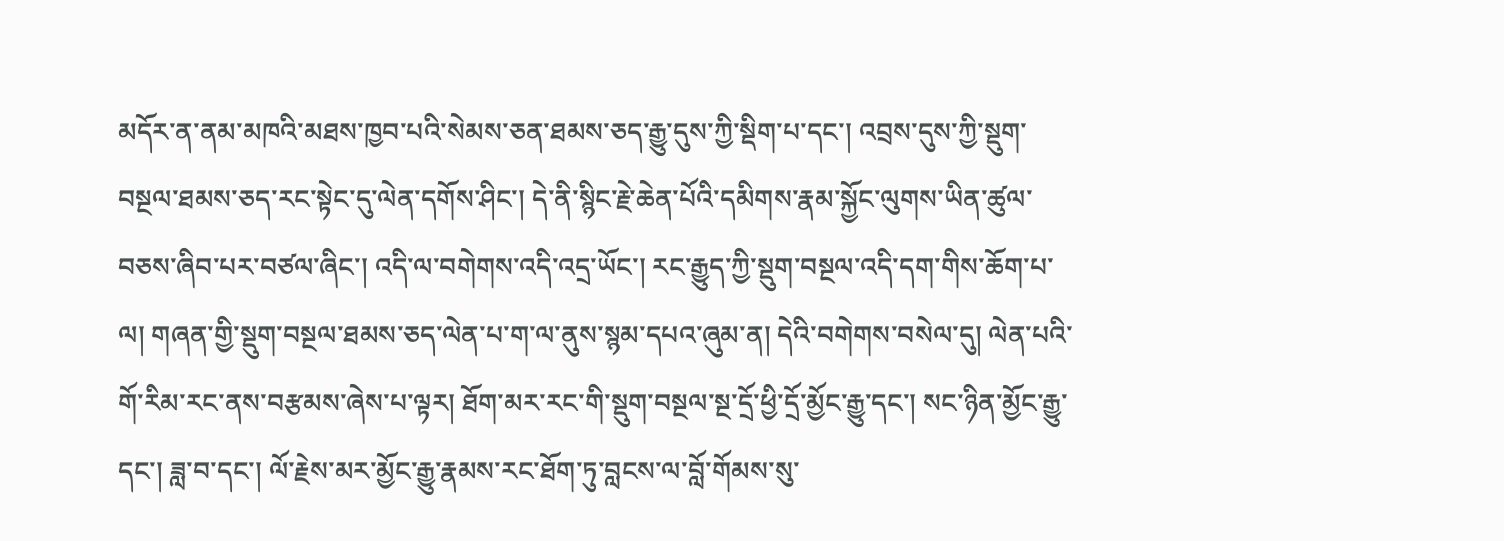མདོར་ན་ནམ་མཁའི་མཐས་ཁྱབ་པའི་སེམས་ཅན་ཐམས་ཅད་རྒྱུ་དུས་ཀྱི་སྡིག་པ་དང་། འབྲས་དུས་ཀྱི་སྡུག་བསྔལ་ཐམས་ཅད་རང་སྟེང་དུ་ལེན་དགོས་ཤིང་། དེ་ནི་སྙིང་རྗེ་ཆེན་པོའི་དམིགས་རྣམ་སྐྱོང་ལུགས་ཡིན་ཚུལ་བཅས་ཞིབ་པར་བཙལ་ཞིང་། འདི་ལ་བགེགས་འདི་འདྲ་ཡོང་། རང་རྒྱུད་ཀྱི་སྡུག་བསྔལ་འདི་དག་གིས་ཆོག་པ་ལ། གཞན་གྱི་སྡུག་བསྔལ་ཐམས་ཅད་ལེན་པ་ག་ལ་ནུས་སྙམ་དཔའ་ཞུམ་ན། དེའི་བགེགས་བསེལ་དུ། ལེན་པའི་གོ་རིམ་རང་ནས་བརྩམས་ཞེས་པ་ལྟར། ཐོག་མར་རང་གི་སྡུག་བསྔལ་སྔ་དྲོ་ཕྱི་དྲོ་མྱོང་རྒྱུ་དང་། སང་ཉིན་མྱོང་རྒྱུ་དང་། ཟླ་བ་དང་། ལོ་རྗེས་མར་མྱོང་རྒྱུ་རྣམས་རང་ཐོག་ཏུ་བླངས་ལ་བློ་གོམས་སུ་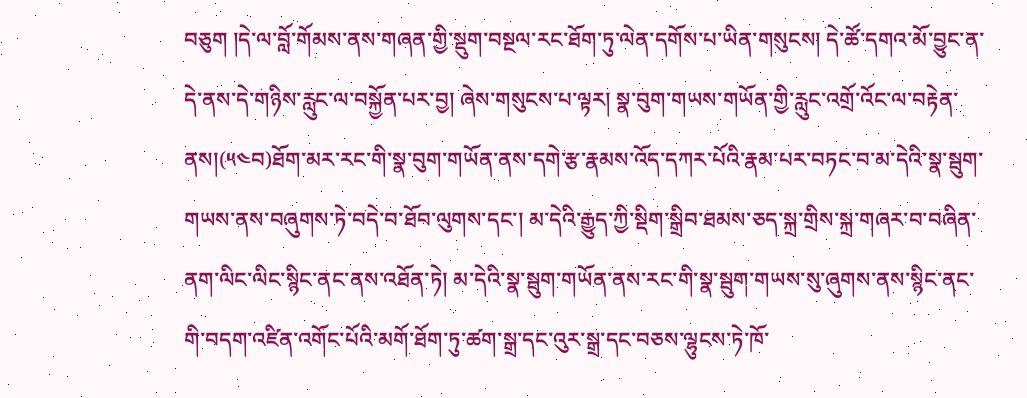བཅུག །དེ་ལ་བློ་གོམས་ནས་གཞན་གྱི་སྡུག་བསྔལ་རང་ཐོག་ཏུ་ལེན་དགོས་པ་ཡིན་གསུངས། དེ་ཚོ་དགའ་མོ་བྱུང་ན་དེ་ནས་དེ་གཉིས་རླུང་ལ་བསྐྱོན་པར་བྱ། ཞེས་གསུངས་པ་ལྟར། སྣ་བུག་གཡས་གཡོན་གྱི་རླུང་འགྲོ་འོང་ལ་བརྟེན་ནས།(༥༤བ)ཐོག་མར་རང་གི་སྣ་བུག་གཡོན་ནས་དགེ་རྩ་རྣམས་འོད་དཀར་པོའི་རྣམ་པར་བཏང་བ་མ་དེའི་སྣ་སྦུག་གཡས་ནས་བཞུགས་ཏེ་བདེ་བ་ཐོབ་ལུགས་དང་། མ་དེའི་རྒྱུད་ཀྱི་སྡིག་སྒྲིབ་ཐམས་ཅད་སྐྲ་གྲིས་སྐྲ་གཞར་བ་བཞིན་ནག་ལིང་ལིང་སྙིང་ནང་ནས་འཐོན་ཏེ། མ་དེའི་སྣ་སྦུག་གཡོན་ནས་རང་གི་སྣ་སྦུག་གཡས་སུ་ཞུགས་ནས་སྙིང་ནང་གི་བདག་འཛིན་འགོང་པོའི་མགོ་ཐོག་ཏུ་ཚག་སྒྲ་དང་འུར་སྒྲ་དང་བཅས་ལྷུངས་ཏེ་ཁོ་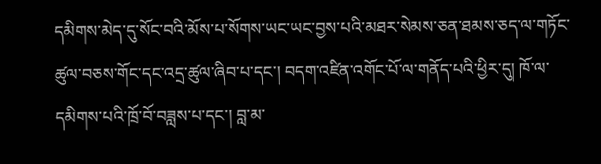དམིགས་མེད་དུ་སོང་བའི་མོས་པ་སོགས་ཡང་ཡང་བྱས་པའི་མཐར་སེམས་ཅན་ཐམས་ཅད་ལ་གཏོང་ཚུལ་བཅས་གོང་དང་འདྲ་ཚུལ་ཞིབ་པ་དང་། བདག་འཛིན་འགོང་པོ་ལ་གནོད་པའི་ཕྱིར་དུ། ཁོ་ལ་དམིགས་པའི་ཁྲོ་བོ་བཟླས་པ་དང་། བླ་མ་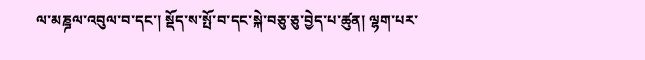ལ་མཎྜལ་འབུལ་བ་དང་། སྡོད་ས་སྤོ་བ་དང་སྐེ་བཅུ་ཅུ་བྱེད་པ་ཚུན། ལྷག་པར་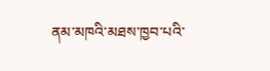ནམ་མཁའི་མཐས་ཁྱབ་པའི་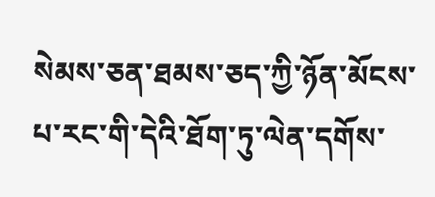སེམས་ཅན་ཐམས་ཅད་ཀྱི་ཉོན་མོངས་པ་རང་གི་དེའི་ཐོག་ཏུ་ལེན་དགོས་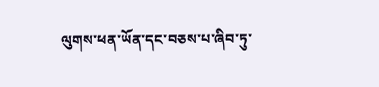ལུགས་ཕན་ཡོན་དང་བཅས་པ་ཞིབ་ཏུ་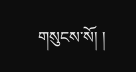གསུངས་སོ། །